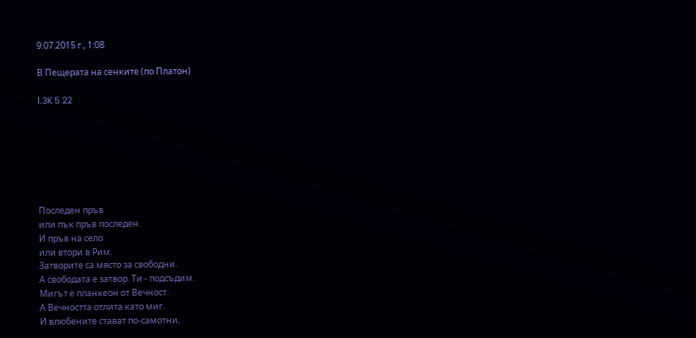9.07.2015 г., 1:08

В Пещерата на сенките (по Платон)

1.3K 5 22







Последен пръв
или пък пръв последен.
И пръв на село
или втори в Рим.
Затворите са място за свободни.
А свободата е затвор. Ти - подсъдим.
Мигът е планкеон от Вечност.
А Вечността отлита като миг.
И влюбените стават по-самотни,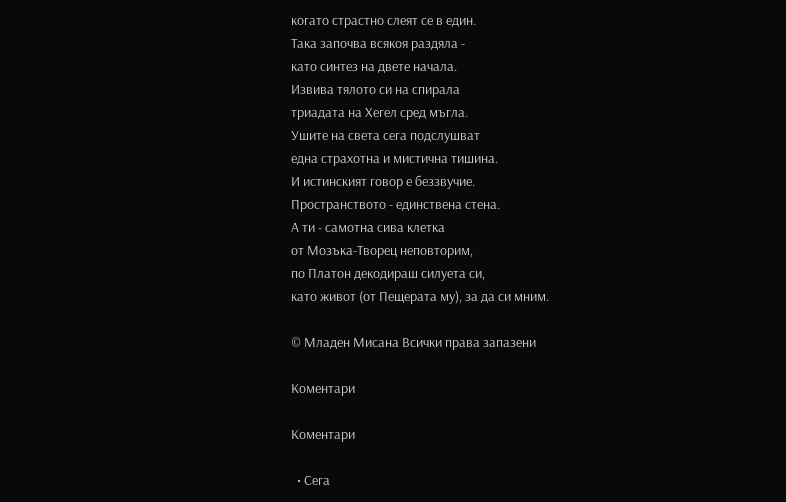когато страстно слеят се в един.
Така започва всякоя раздяла -
като синтез на двете начала.
Извива тялото си на спирала
триадата на Хегел сред мъгла.
Ушите на света сега подслушват
една страхотна и мистична тишина.
И истинският говор е беззвучие.
Пространството - единствена стена.
А ти - самотна сива клетка
от Мозъка-Творец неповторим,
по Платон декодираш силуета си,
като живот (от Пещерата му), за да си мним.

© Младен Мисана Всички права запазени

Коментари

Коментари

  • Сега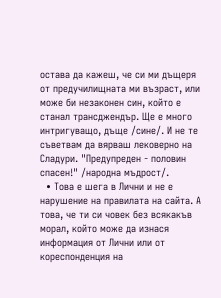остава да кажеш, че си ми дъщеря от предучилищната ми възраст, или може би незаконен син, който е станал трансджендър. Ще е много интригуващо, дъще /сине/. И не те съветвам да вярваш лековерно на Сладури. "Предупреден - половин спасен!" /народна мъдрост/.
  • Това е шега в Лични и не е нарушение на правилата на сайта. А това, че ти си човек без всякакъв морал, който може да изнася информация от Лични или от кореспонденция на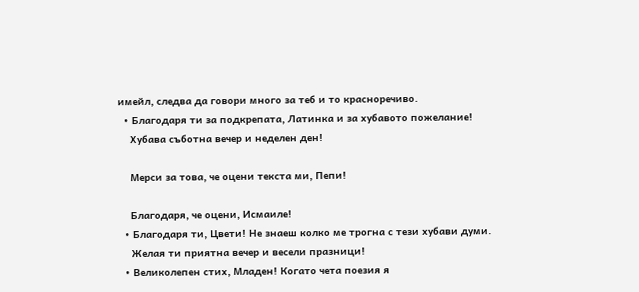имейл, следва да говори много за теб и то красноречиво.
  • Благодаря ти за подкрепата, Латинка и за хубавото пожелание!
    Хубава съботна вечер и неделен ден!

    Мерси за това, че оцени текста ми, Пепи!

    Благодаря, че оцени, Исмаиле!
  • Благодаря ти, Цвети! Не знаеш колко ме трогна с тези хубави думи.
    Желая ти приятна вечер и весели празници!
  • Великолепен стих, Младен! Когато чета поезия я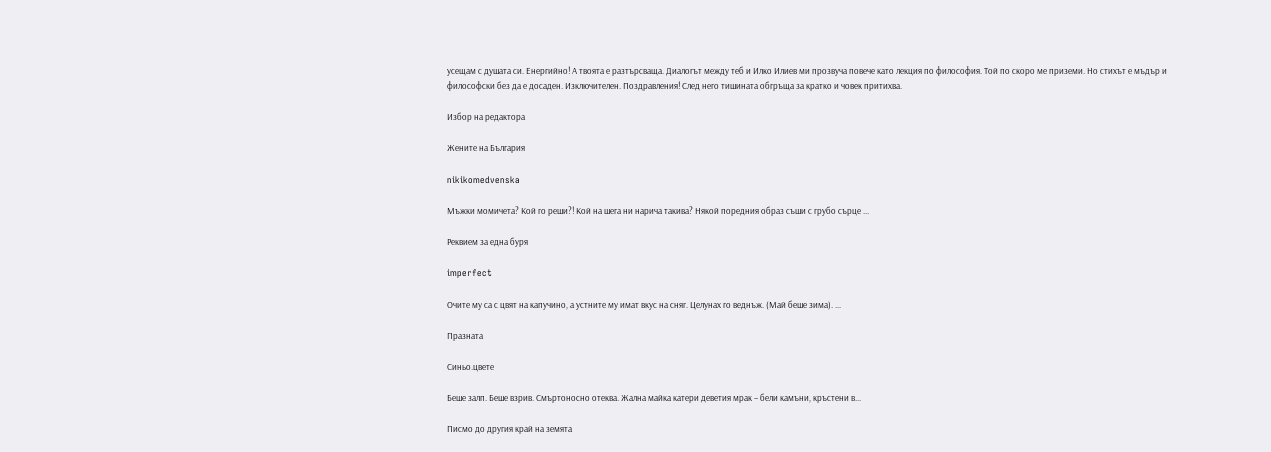усещам с душата си. Енергийно! А твоята е разтърсваща. Диалогът между теб и Илко Илиев ми прозвуча повече като лекция по философия. Той по скоро ме приземи. Но стихът е мъдър и философски без да е досаден. Изключителен. Поздравления! След него тишината обгръща за кратко и човек притихва.

Избор на редактора

Жените на България

nikikomedvenska

Мъжки момичета? Кой го реши?! Кой на шега ни нарича такива? Някой поредния образ съши с грубо сърце ...

Реквием за една буря

imperfect

Очите му са с цвят на капучино, а устните му имат вкус на сняг. Целунах го веднъж. (Май беше зима). ...

Празната

Синьо.цвете

Беше залп. Беше взрив. Смъртоносно отеква. Жална майка катери деветия мрак – бели камъни, кръстени в...

Писмо до другия край на земята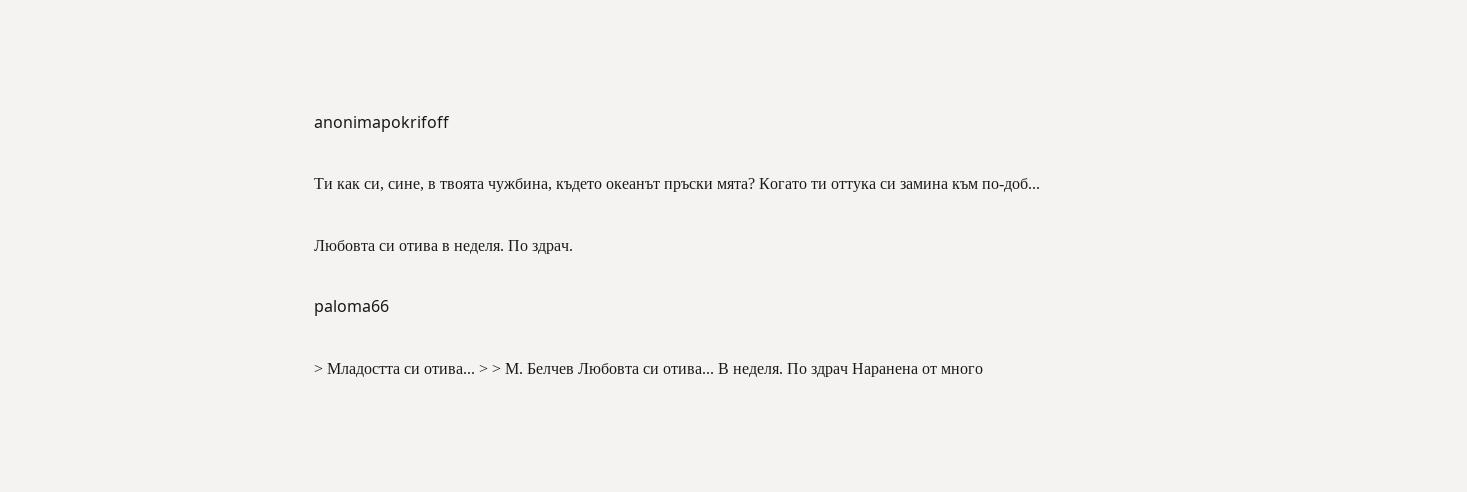anonimapokrifoff

Ти как си, сине, в твоята чужбина, където океанът пръски мята? Когато ти оттука си замина към по-доб...

Любовта си отива в неделя. По здрач.

paloma66

> Младостта си отива... > > М. Белчев Любовта си отива... В неделя. По здрач Наранена от много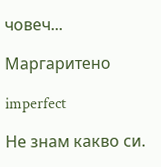човеч...

Маргаритено

imperfect

Не знам какво си.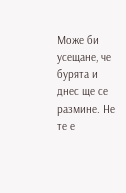Може би усещане, че бурята и днес ще се размине. Не те е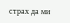страх да ми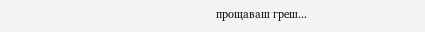прощаваш греш...